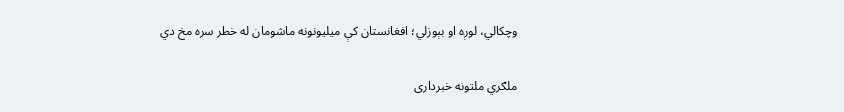وچکالي، لوږه او بېوزلي؛ افغانستان کې میلیونونه ماشومان له خطر سره مخ دي

ملګري ملتونه خبرداری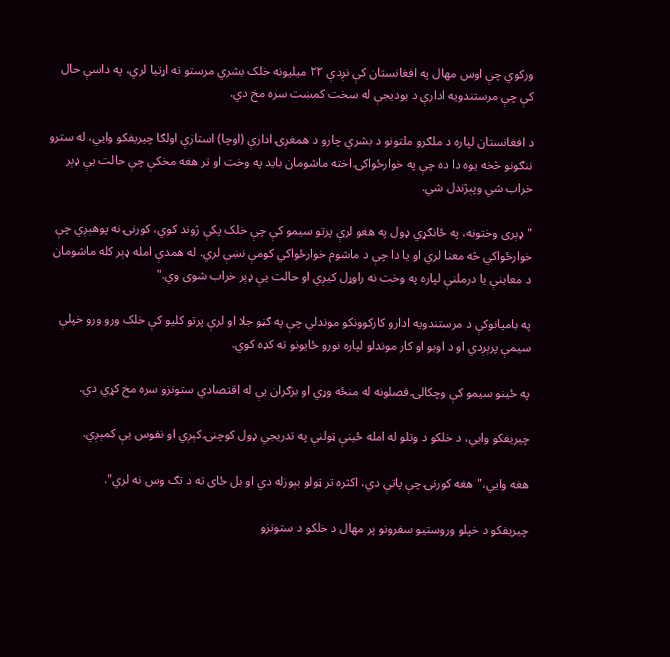ورکوي چې اوس مهال په افغانستان کې نږدې ۲۲ میلیونه خلک بشري مرستو ته اړتیا لري، په داسې حال کې چې مرستندویه ادارې د بودیجې له سخت کمښت سره مخ دي.

د افغانستان لپاره د ملګرو ملتونو د بشري چارو د همغږۍ ادارې (اوچا) استازې اولګا چیریفکو وايي، له سترو ننګونو څخه یوه دا ده چې په خوارځواکۍ اخته ماشومان باید په وخت او تر هغه مخکې چې حالت یې ډېر خراب شي وپېژندل شي.

"ډېری وختونه، په ځانګړي ډول په هغو لرې پرتو سیمو کې چې خلک پکې ژوند کوي، کورنۍ نه پوهېږي چې خوارځواکي څه معنا لري او یا دا چې د ماشوم خوارځواکي کومې نښې لري. له همدې امله ډېر کله ماشومان د معاینې یا درملنې لپاره په وخت نه راوړل کیږي او حالت یې ډېر خراب شوی وي."

په بامیانوکې د مرستندویه ادارو کارکوونکو موندلي چې په ګڼو جلا او لرې پرتو کلیو کې خلک ورو ورو خپلې سیمې پرېږدي او د اوبو او کار موندلو لپاره نورو ځایونو ته کډه کوي.

په ځینو سیمو کې وچکالۍ فصلونه له منځه وړي او بزګران یې له اقتصادي ستونزو سره مخ کړي دي.

چیریفکو وايي، د خلکو د وتلو له امله ځینې ټولنې په تدریجي ډول کوچنۍ کېږي او نفوس یې کمېږي.

هغه وايي،"هغه کورنۍ چې پاتې دي، اکثره تر ټولو بېوزله دي او بل ځای ته د تګ وس نه لري".

چیریفکو د خپلو وروستیو سفرونو پر مهال د خلکو د ستونزو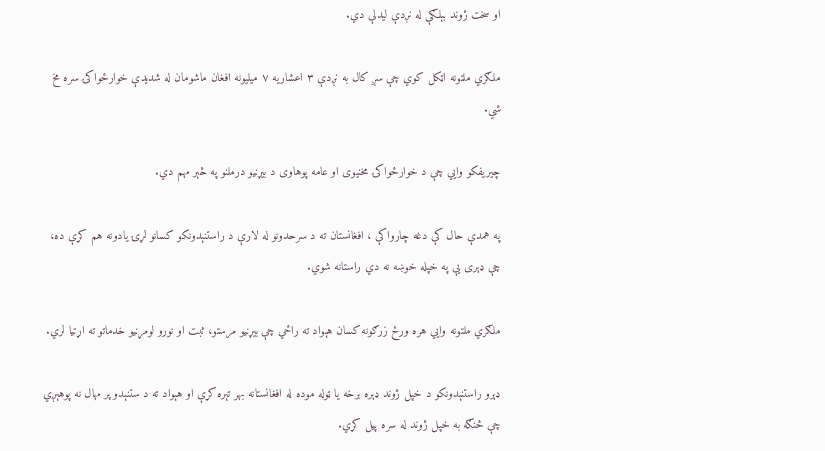او سخت ژوند بېلګې له نږدې لیدلې دي.

ملګري ملتونه اټکل کوي چې سږ کال به نږدې ۳ اعشاریه ۷ میلیونه افغان ماشومان له شدیدې خوارځواکۍ سره مخ شي.

چیریفکو وايي چې د خوارځواکۍ مخنیوی او عامه پوهاوی د بیړنیو درملنو په څېر مهم دي.

په همدې حال کې دغه چارواکې ، افغانستان ته د سرحدونو له لارې د راستنېدونکو کسانو لړۍ یادونه هم کړې ده، چې ډېری یې په خپله خوښه نه دي راستانه شوي.

ملګري ملتونه وايي هره ورځ زرګونه کسان هېواد ته راځي چې بیړنیو مرستو، ثبت او نورو لومړنیو خدماتو ته اړتیا لري.

ډېرو راستنېدونکو د خپل ژوند ډېره برخه یا ټوله موده له افغانستانه بهر تېره کړې او هېواد ته د ستنېدو پر مهال نه پوهېږي چې څنګه به خپل ژوند له سره پیل کړي.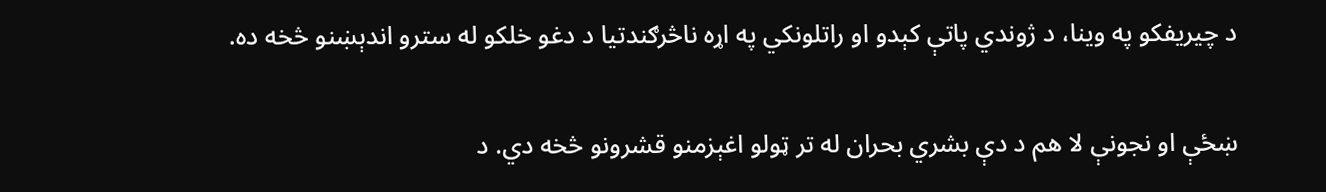د چیریفکو په وینا، د ژوندي پاتې کېدو او راتلونکي په اړه ناڅرګندتیا د دغو خلکو له سترو اندېښنو څخه ده.

ښځې او نجونې لا هم د دې بشري بحران له تر ټولو اغېزمنو قشرونو څخه دي. د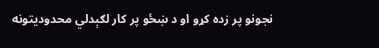نجونو پر زده کړو او د ښځو پر کار لګېدلي محدودیتونه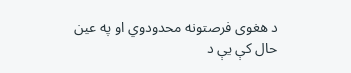د هغوی فرصتونه محدودوي او په عین حال کې یې د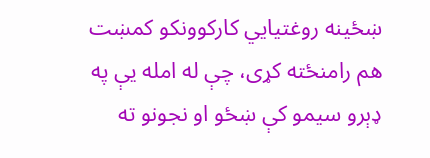ښځینه روغتیايي کارکوونکو کمښت هم رامنځته کړی، چې له امله یې په ډېرو سیمو کې ښځو او نجونو ته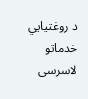د روغتیايي خدماتو لاسرسی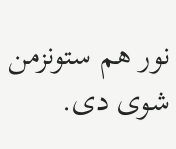نور هم ستونزمن شوی دی.